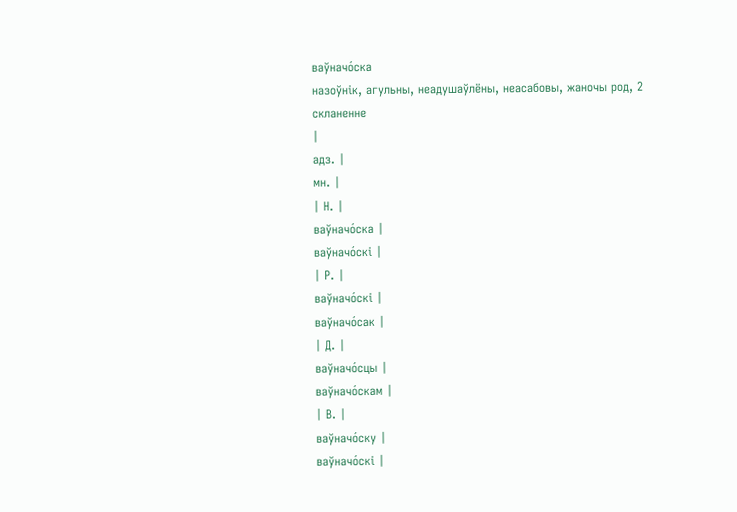ваўначо́ска
назоўнік, агульны, неадушаўлёны, неасабовы, жаночы род, 2 скланенне
|
адз. |
мн. |
| Н. |
ваўначо́ска |
ваўначо́скі |
| Р. |
ваўначо́скі |
ваўначо́сак |
| Д. |
ваўначо́сцы |
ваўначо́скам |
| В. |
ваўначо́ску |
ваўначо́скі |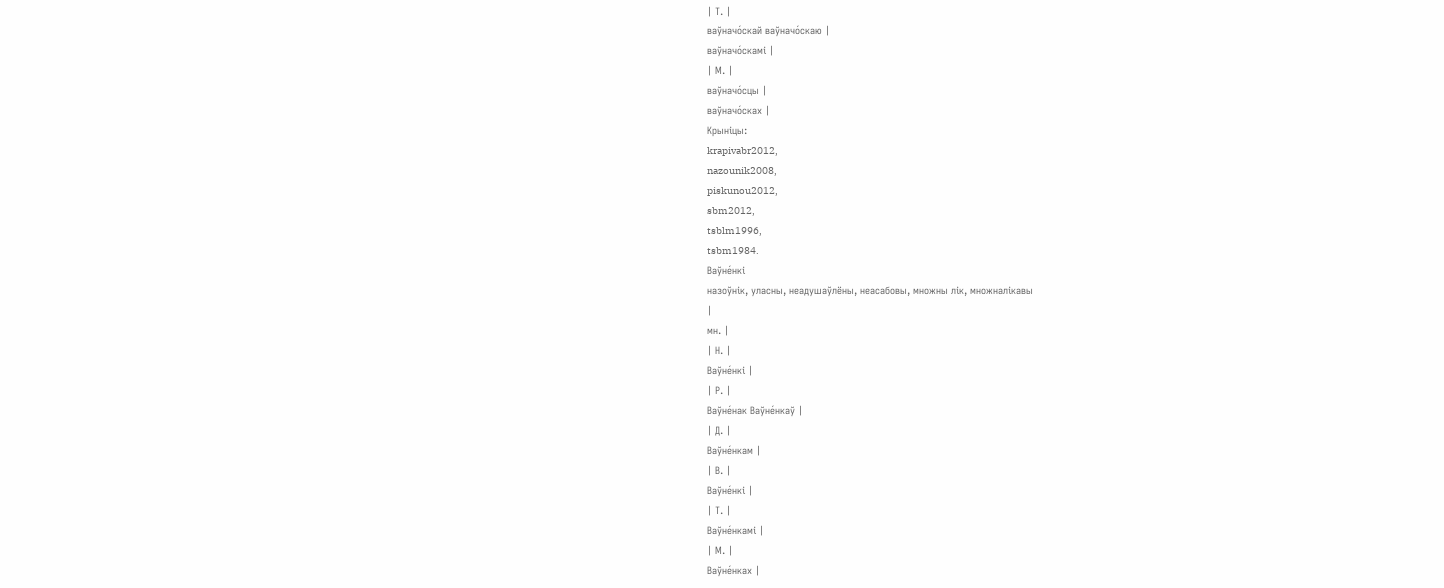| Т. |
ваўначо́скай ваўначо́скаю |
ваўначо́скамі |
| М. |
ваўначо́сцы |
ваўначо́сках |
Крыніцы:
krapivabr2012,
nazounik2008,
piskunou2012,
sbm2012,
tsblm1996,
tsbm1984.
Ваўне́нкі
назоўнік, уласны, неадушаўлёны, неасабовы, множны лік, множналікавы
|
мн. |
| Н. |
Ваўне́нкі |
| Р. |
Ваўне́нак Ваўне́нкаў |
| Д. |
Ваўне́нкам |
| В. |
Ваўне́нкі |
| Т. |
Ваўне́нкамі |
| М. |
Ваўне́нках |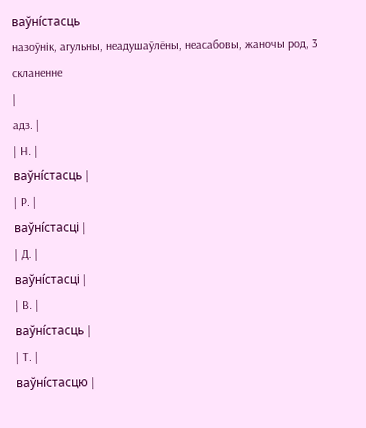ваўні́стасць
назоўнік, агульны, неадушаўлёны, неасабовы, жаночы род, 3 скланенне
|
адз. |
| Н. |
ваўні́стасць |
| Р. |
ваўні́стасці |
| Д. |
ваўні́стасці |
| В. |
ваўні́стасць |
| Т. |
ваўні́стасцю |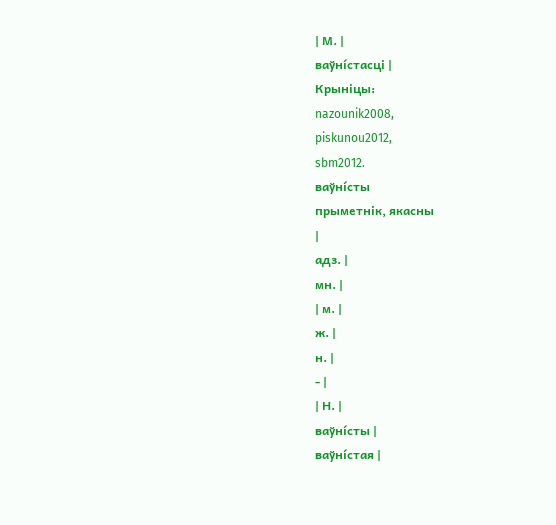| М. |
ваўні́стасці |
Крыніцы:
nazounik2008,
piskunou2012,
sbm2012.
ваўні́сты
прыметнік, якасны
|
адз. |
мн. |
| м. |
ж. |
н. |
- |
| Н. |
ваўні́сты |
ваўні́стая |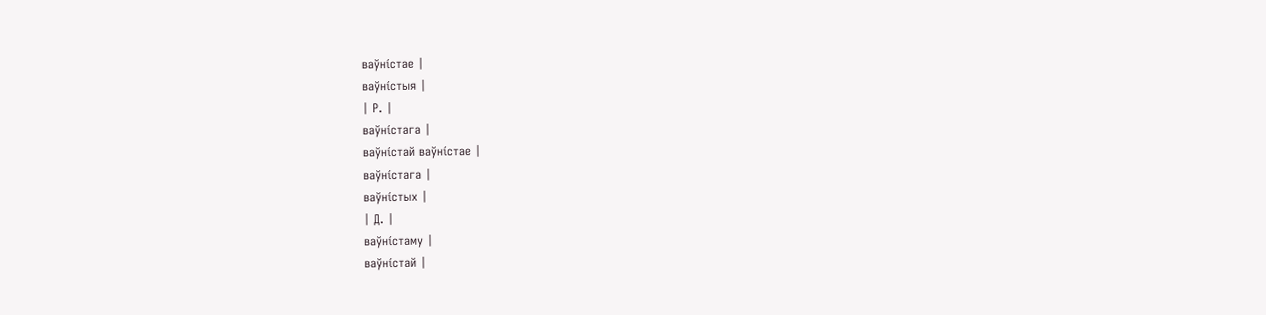ваўні́стае |
ваўні́стыя |
| Р. |
ваўні́стага |
ваўні́стай ваўні́стае |
ваўні́стага |
ваўні́стых |
| Д. |
ваўні́стаму |
ваўні́стай |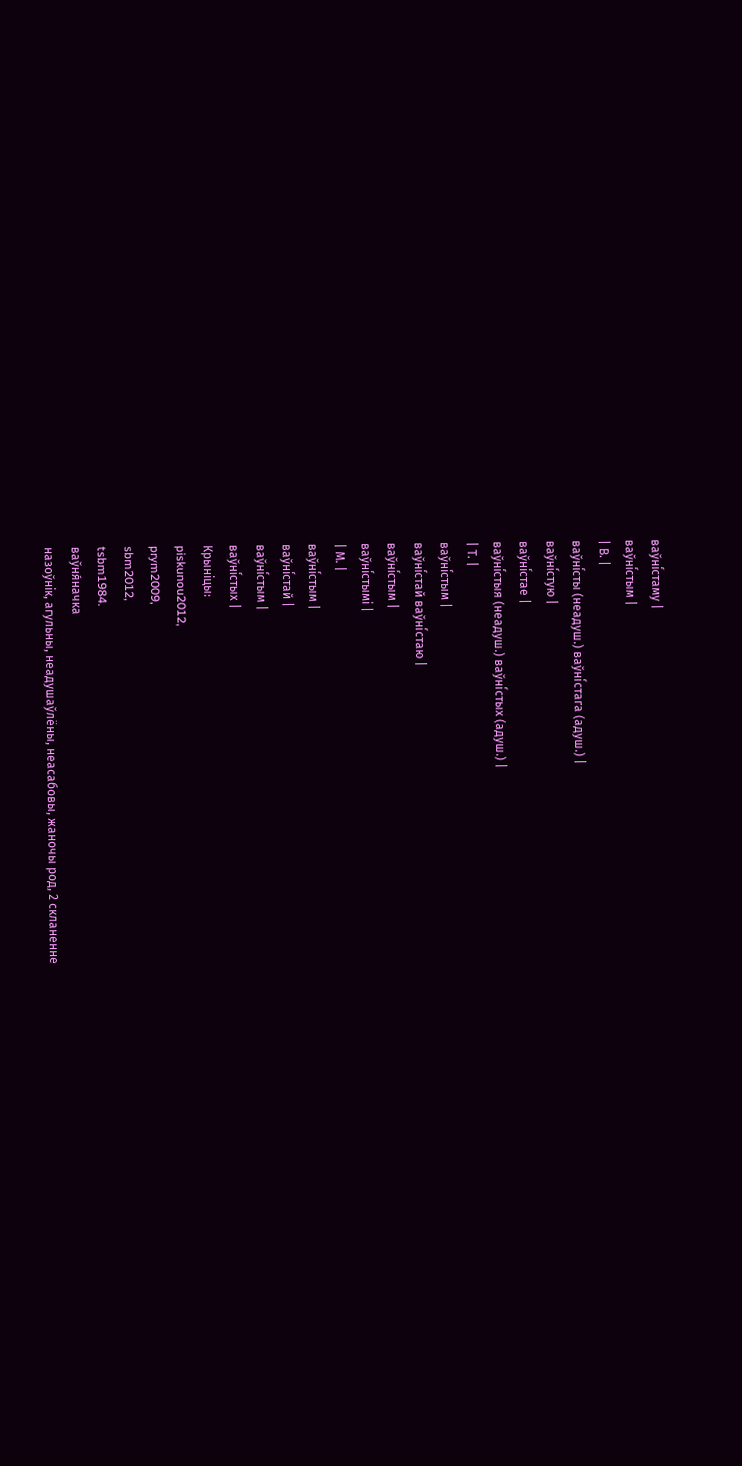ваўні́стаму |
ваўні́стым |
| В. |
ваўні́сты (неадуш.) ваўні́стага (адуш.) |
ваўні́стую |
ваўні́стае |
ваўні́стыя (неадуш.) ваўні́стых (адуш.) |
| Т. |
ваўні́стым |
ваўні́стай ваўні́стаю |
ваўні́стым |
ваўні́стымі |
| М. |
ваўні́стым |
ваўні́стай |
ваўні́стым |
ваўні́стых |
Крыніцы:
piskunou2012,
prym2009,
sbm2012,
tsbm1984.
ваўня́начка
назоўнік, агульны, неадушаўлёны, неасабовы, жаночы род, 2 скланенне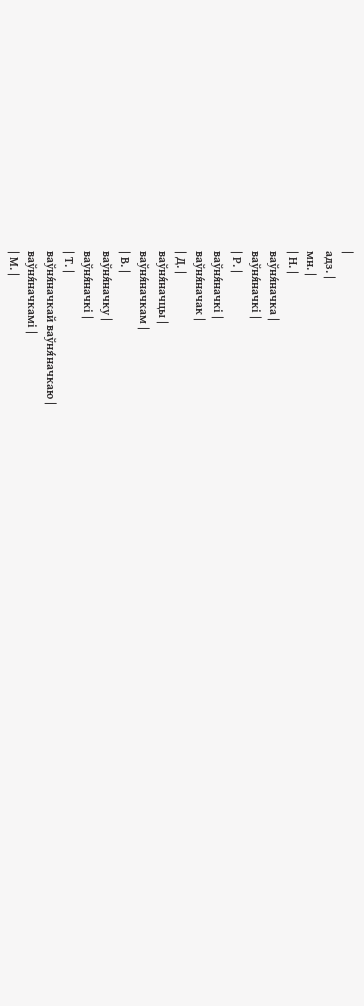|
адз. |
мн. |
| Н. |
ваўня́начка |
ваўня́начкі |
| Р. |
ваўня́начкі |
ваўня́начак |
| Д. |
ваўня́начцы |
ваўня́начкам |
| В. |
ваўня́начку |
ваўня́начкі |
| Т. |
ваўня́начкай ваўня́начкаю |
ваўня́начкамі |
| М. |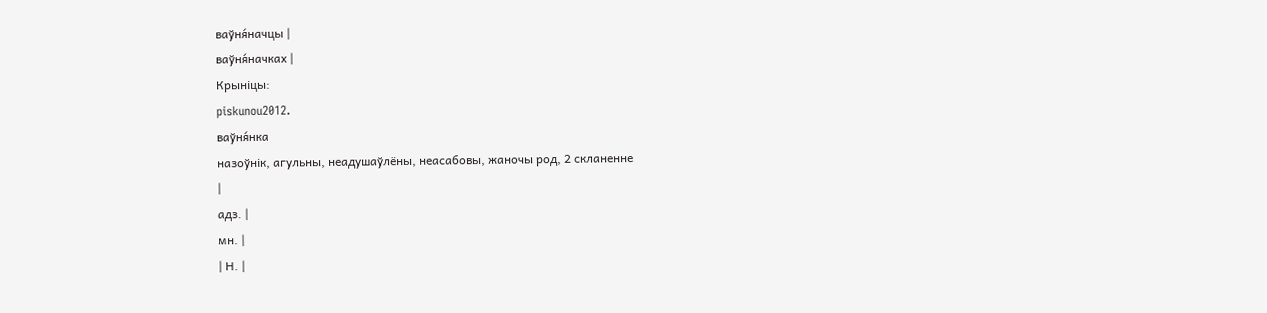ваўня́начцы |
ваўня́начках |
Крыніцы:
piskunou2012.
ваўня́нка
назоўнік, агульны, неадушаўлёны, неасабовы, жаночы род, 2 скланенне
|
адз. |
мн. |
| Н. |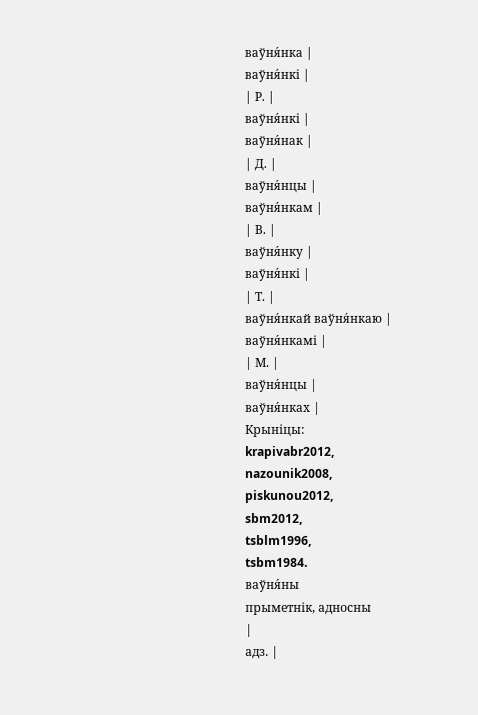ваўня́нка |
ваўня́нкі |
| Р. |
ваўня́нкі |
ваўня́нак |
| Д. |
ваўня́нцы |
ваўня́нкам |
| В. |
ваўня́нку |
ваўня́нкі |
| Т. |
ваўня́нкай ваўня́нкаю |
ваўня́нкамі |
| М. |
ваўня́нцы |
ваўня́нках |
Крыніцы:
krapivabr2012,
nazounik2008,
piskunou2012,
sbm2012,
tsblm1996,
tsbm1984.
ваўня́ны
прыметнік, адносны
|
адз. |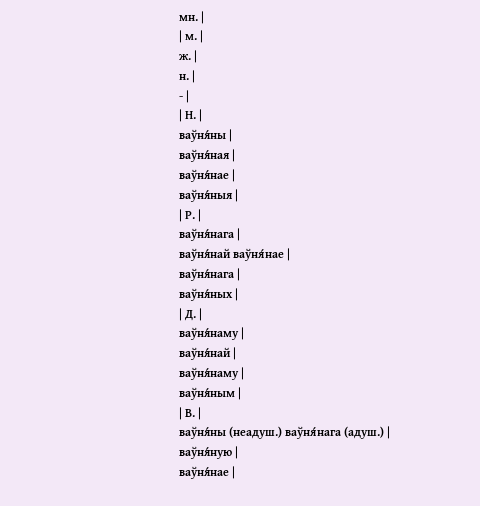мн. |
| м. |
ж. |
н. |
- |
| Н. |
ваўня́ны |
ваўня́ная |
ваўня́нае |
ваўня́ныя |
| Р. |
ваўня́нага |
ваўня́най ваўня́нае |
ваўня́нага |
ваўня́ных |
| Д. |
ваўня́наму |
ваўня́най |
ваўня́наму |
ваўня́ным |
| В. |
ваўня́ны (неадуш.) ваўня́нага (адуш.) |
ваўня́ную |
ваўня́нае |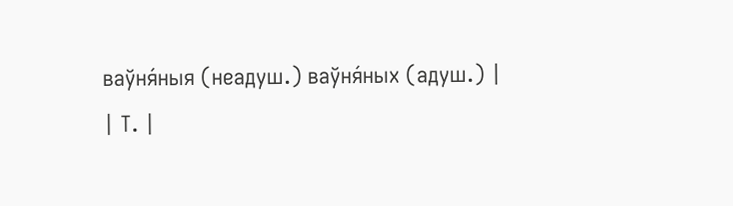ваўня́ныя (неадуш.) ваўня́ных (адуш.) |
| Т. |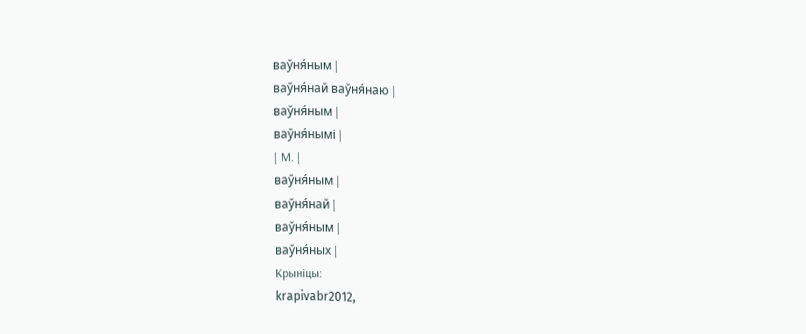ваўня́ным |
ваўня́най ваўня́наю |
ваўня́ным |
ваўня́нымі |
| М. |
ваўня́ным |
ваўня́най |
ваўня́ным |
ваўня́ных |
Крыніцы:
krapivabr2012,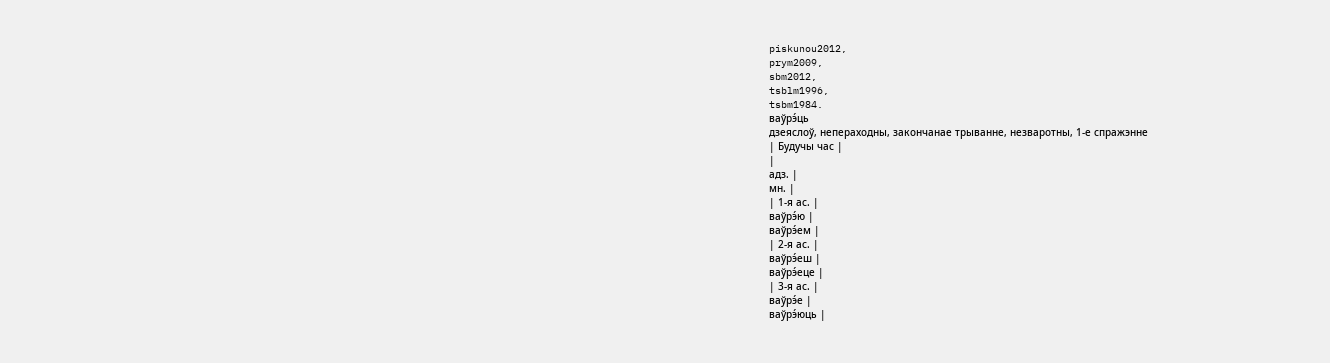piskunou2012,
prym2009,
sbm2012,
tsblm1996,
tsbm1984.
ваўрэ́ць
дзеяслоў, непераходны, закончанае трыванне, незваротны, 1-е спражэнне
| Будучы час |
|
адз. |
мн. |
| 1-я ас. |
ваўрэ́ю |
ваўрэ́ем |
| 2-я ас. |
ваўрэ́еш |
ваўрэ́еце |
| 3-я ас. |
ваўрэ́е |
ваўрэ́юць |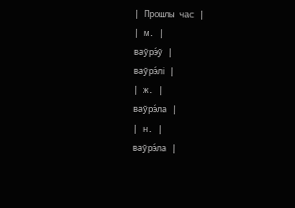| Прошлы час |
| м. |
ваўрэ́ў |
ваўрэ́лі |
| ж. |
ваўрэ́ла |
| н. |
ваўрэ́ла |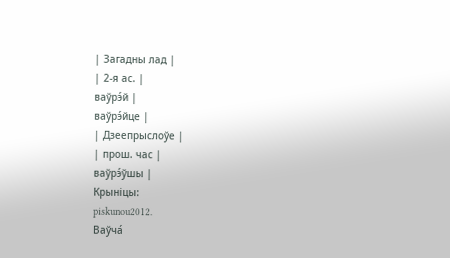| Загадны лад |
| 2-я ас. |
ваўрэ́й |
ваўрэ́йце |
| Дзеепрыслоўе |
| прош. час |
ваўрэ́ўшы |
Крыніцы:
piskunou2012.
Ваўча́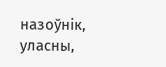назоўнік, уласны,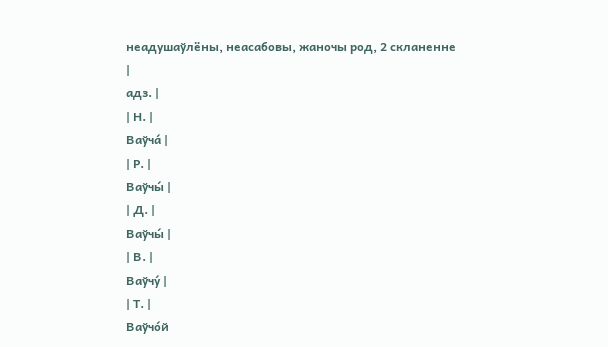неадушаўлёны, неасабовы, жаночы род, 2 скланенне
|
адз. |
| Н. |
Ваўча́ |
| Р. |
Ваўчы́ |
| Д. |
Ваўчы́ |
| В. |
Ваўчу́ |
| Т. |
Ваўчо́й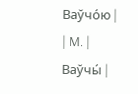Ваўчо́ю |
| М. |
Ваўчы́ |